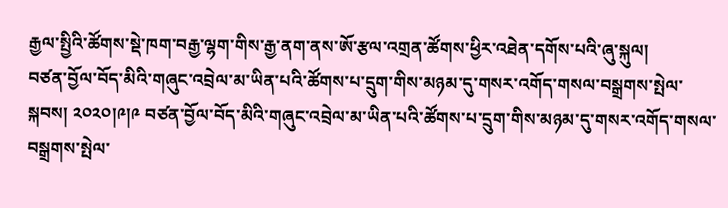རྒྱལ་སྤྱིའི་ཚོགས་སྡེ་ཁག་བརྒྱ་ལྷག་གིས་རྒྱ་ནག་ནས་ཨོ་རྩལ་འགྲན་ཚོགས་ཕྱིར་འཐེན་དགོས་པའི་ཞུ་སྐུལ།
བཙན་བྱོལ་བོད་མིའི་གཞུང་འབྲེལ་མ་ཡིན་པའི་ཚོགས་པ་དྲུག་གིས་མཉམ་དུ་གསར་འགོད་གསལ་བསྒྲགས་སྤེལ་སྐབས། ༢༠༢༠།༩།༩ བཙན་བྱོལ་བོད་མིའི་གཞུང་འབྲེལ་མ་ཡིན་པའི་ཚོགས་པ་དྲུག་གིས་མཉམ་དུ་གསར་འགོད་གསལ་བསྒྲགས་སྤེལ་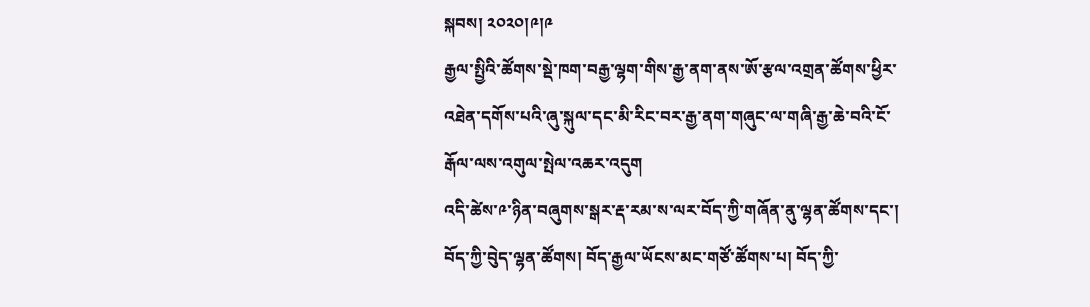སྐབས། ༢༠༢༠།༩།༩
རྒྱལ་སྤྱིའི་ཚོགས་སྡེ་ཁག་བརྒྱ་ལྷག་གིས་རྒྱ་ནག་ནས་ཨོ་རྩལ་འགྲན་ཚོགས་ཕྱིར་འཐེན་དགོས་པའི་ཞུ་སྐུལ་དང་མི་རིང་བར་རྒྱ་ནག་གཞུང་ལ་གཞི་རྒྱ་ཆེ་བའི་ངོ་རྒོལ་ལས་འགུལ་སྤེལ་འཆར་འདུག
འདི་ཚེས་༩་ཉིན་བཞུགས་སྒར་རྡ་རམ་ས་ལར་བོད་ཀྱི་གཞོན་ནུ་ལྷན་ཚོགས་དང་། བོད་ཀྱི་བེུད་ལྷན་ཚོགས། བོད་རྒྱལ་ཡོངས་མང་གཙོ་ཚོགས་པ། བོད་ཀྱི་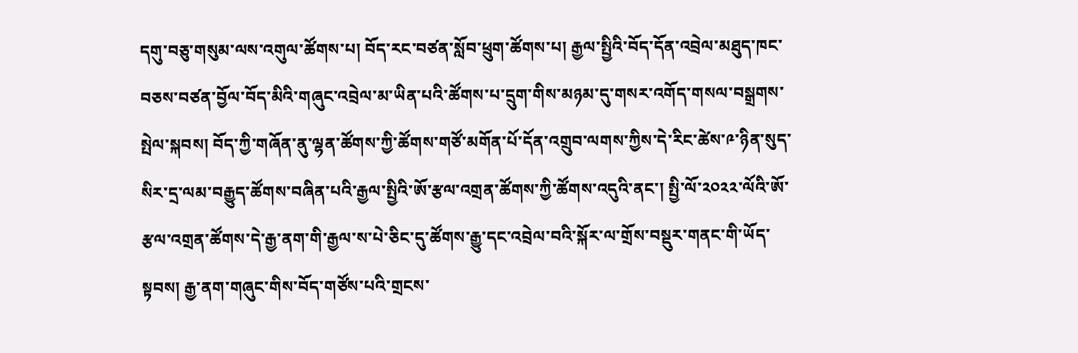དགུ་བཅུ་གསུམ་ལས་འགུལ་ཚོགས་པ། བོད་རང་བཙན་སློབ་ཕྲུག་ཚོགས་པ། རྒྱལ་སྤྱིའི་བོད་དོན་འབྲེལ་མཐུད་ཁང་བཅས་བཙན་བྱོལ་བོད་མིའི་གཞུང་འབྲེལ་མ་ཡིན་པའི་ཚོགས་པ་དྲུག་གིས་མཉམ་དུ་གསར་འགོད་གསལ་བསྒྲགས་སྤེལ་སྐབས། བོད་ཀྱི་གཞོན་ནུ་ལྷན་ཚོགས་ཀྱི་ཚོགས་གཙོ་མགོན་པོ་དོན་འགྲུབ་ལགས་ཀྱིས་དེ་རིང་ཚེས་༩་ཉིན་སུད་སིར་དྲ་ལམ་བརྒྱུད་ཚོགས་བཞིན་པའི་རྒྱལ་སྤྱིའི་ཨོ་རྩལ་འགྲན་ཚོགས་ཀྱི་ཚོགས་འདུའི་ནང་། སྤྱི་ལོ་༢༠༢༢་ལོའི་ཨོ་རྩལ་འགྲན་ཚོགས་དེ་རྒྱ་ནག་གི་རྒྱལ་ས་པེ་ཅིང་དུ་ཚོགས་རྒྱུ་དང་འབྲེལ་བའི་སྐོར་ལ་གྲོས་བསྡུར་གནང་གི་ཡོད་སྟབས། རྒྱ་ནག་གཞུང་གིས་བོད་གཙོས་པའི་གྲངས་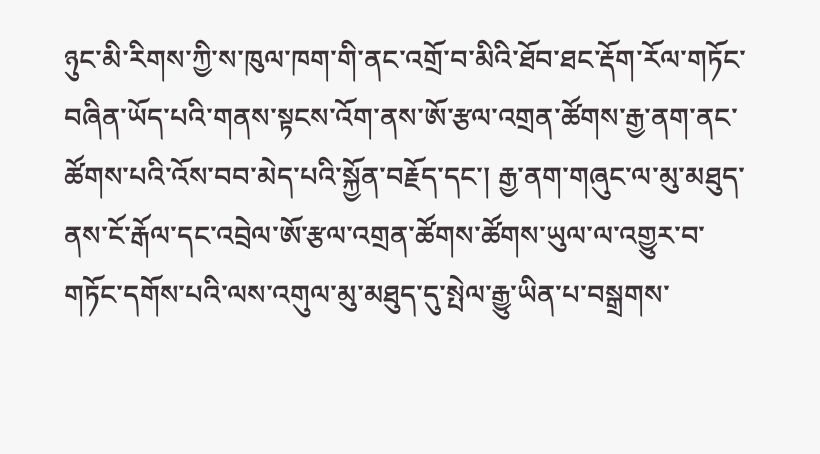ཉུང་མི་རིགས་ཀྱི་ས་ཁུལ་ཁག་གི་ནང་འགྲོ་བ་མིའི་ཐོབ་ཐང་རྡོག་རོལ་གཏོང་བཞིན་ཡོད་པའི་གནས་སྟངས་འོག་ནས་ཨོ་རྩལ་འགྲན་ཚོགས་རྒྱ་ནག་ནང་ཚོགས་པའི་འོས་བབ་མེད་པའི་སྐྱོན་བརྗོད་དང་། རྒྱ་ནག་གཞུང་ལ་མུ་མཐུད་ནས་ངོ་རྒོལ་དང་འབྲེལ་ཨོ་རྩལ་འགྲན་ཚོགས་ཚོགས་ཡུལ་ལ་འགྱུར་བ་གཏོང་དགོས་པའི་ལས་འགུལ་མུ་མཐུད་དུ་སྤེལ་རྒྱུ་ཡིན་པ་བསྒྲགས་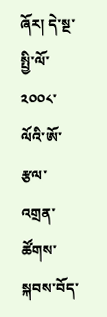ཞོར། དེ་སྔ་སྤྱི་ལོ་༢༠༠༨་ལོའི་ཨོ་རྩལ་འགྲན་ཚོགས་སྐབས་བོད་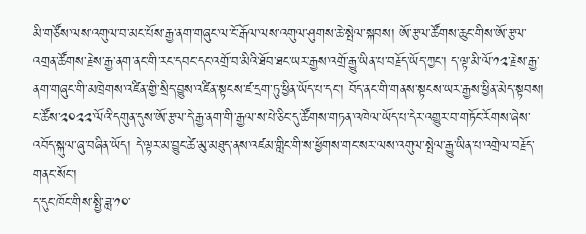མི་གཙོས་ལས་འགུལ་བ་མང་པོས་རྒྱ་ནག་གཞུང་ལ་ངོ་རྒོལ་ལས་འགུལ་ཤུགས་ཆེ་སྤེལ་སྐབས། ཨོ་རྩལ་ཚོགས་ཆུང་གིས་ཨོ་རྩལ་འགྲན་ཚོགས་རྗེས་རྒྱ་ནག་ནང་གི་རང་དབང་དང་འགྲོ་བ་མིའི་ཐོབ་ཐང་ཡར་རྒྱས་འགྲོ་རྒྱུ་ཡིན་པ་བརྗོད་ཡོད་ཀྱང་། ད་ལྟ་མི་ལོ་༡༢་རྗེས་རྒྱ་ནག་གཞུང་གི་མཁྲེགས་འཛིན་གྱི་སྲིད་བྱུས་འཛིན་སྟངས་ཛ་དྲག་ཏུ་ཕྱིན་ཡོད་པ་དང་། བོད་ནང་གི་གནས་སྟངས་ཡར་རྒྱས་ཕྱིན་མེད་སྟབས། ང་ཚོས་༢༠༢༢་ལོའི་དགུན་དུས་ཨོ་རྩལ་དེ་རྒྱ་ནག་གི་རྒྱལ་ས་པེ་ཅིང་དུ་ཚོགས་གཏན་འཁེལ་ཡོད་པ་དེར་འགྱུར་བ་གཏོང་རོགས་ཞེས་འབོད་སྐུལ་ཞུ་བཞིན་ཡོད། དེ་ལྟར་མ་བྱུང་ཚེ་མུ་མཐུད་ནས་འཛམ་གླིང་གི་ས་ཕྱོགས་གང་སར་ལས་འགུལ་སྤེལ་རྒྱུ་ཡིན་པ་འགྲེལ་བརྗོད་གནང་སོང་།
ད་དུང་ཁོང་གིས་སྤྱི་ཟླ་༡༠་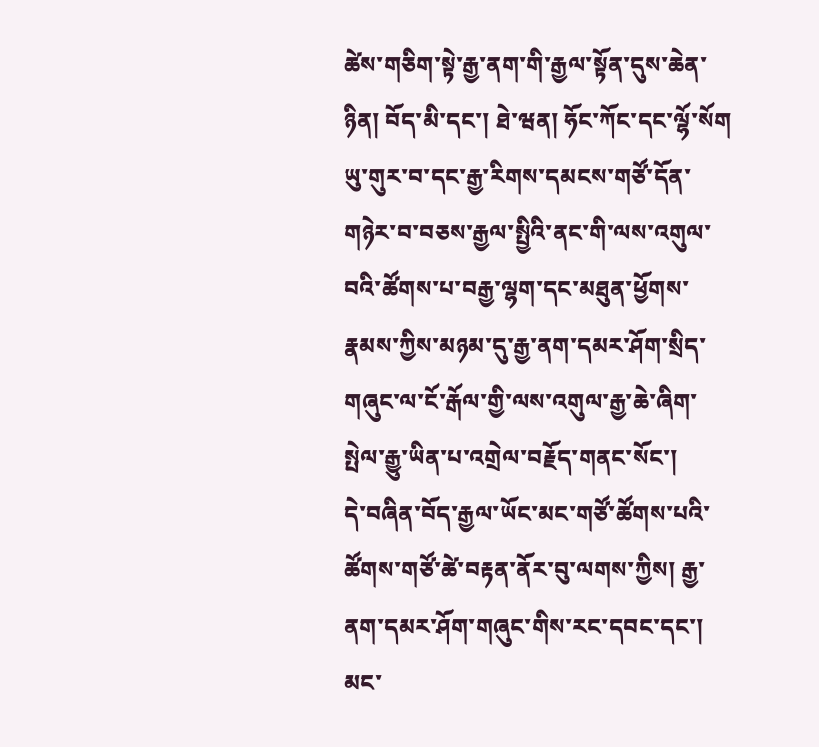ཚེས་གཅིག་སྟེ་རྒྱ་ནག་གི་རྒྱལ་སྟོན་དུས་ཆེན་ཉིན། བོད་མི་དང་། ཐེ་ཝན། ཧོང་ཀོང་དང་ལྷོ་སོག ཡུ་གུར་བ་དང་རྒྱ་རིགས་དམངས་གཙོ་དོན་གཉེར་བ་བཅས་རྒྱལ་སྤྱིའི་ནང་གི་ལས་འགུལ་བའི་ཚོགས་པ་བརྒྱ་ལྷག་དང་མཐུན་ཕྱོགས་རྣམས་ཀྱིས་མཉམ་དུ་རྒྱ་ནག་དམར་ཤོག་སྲིད་གཞུང་ལ་ངོ་རྒོལ་གྱི་ལས་འགུལ་རྒྱ་ཆེ་ཞིག་སྤེལ་རྒྱུ་ཡིན་པ་འགྲེལ་བརྗོད་གནང་སོང་།
དེ་བཞིན་བོད་རྒྱལ་ཡོང་མང་གཙོ་ཚོགས་པའི་ཚོགས་གཙོ་ཚེ་བརྟན་ནོར་བུ་ལགས་ཀྱིས། རྒྱ་ནག་དམར་ཤོག་གཞུང་གིས་རང་དབང་དང་། མང་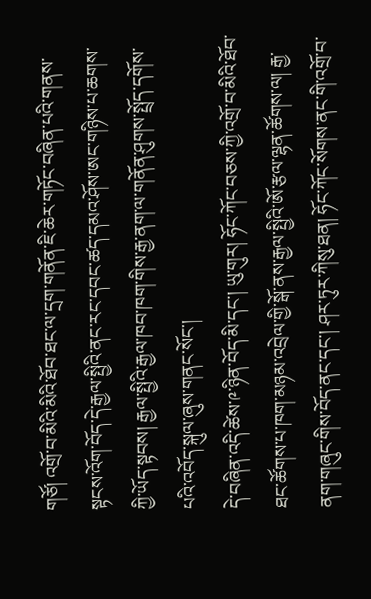གཙོ། འགྲོ་བ་མིའི་མིའི་ཐོབ་ཐང་ལ་དྲག་གནོན་ཇི་ཆེར་གཏོང་བཞིན་པའི་གནས་སྟངས་འོག་བོད་དེ་རྒྱལ་སྤྱིའི་ནང་རང་དབང་ཚད་དམའ་ཤོས་ཨང་གཉིས་པ་ཆགས་ཀྱི་ཡོད་སྟབས། རྒྱལ་སྤྱིའི་རྒྱལ་ཁབ་ཁག་གིས་རྒྱ་ནག་ལ་གནོན་ཤུགས་སྤྲོད་དགོས་པའི་འབོད་སྐུལ་ཞུས་གནང་སོང་།
དེ་བཞིན་འདི་ཚེས་༩་ཉིན་བོད་མི་དང་། ཡུ་གུར། ཧོང་ཀོང་བཅས་ཀྱི་འགྲོ་བ་མིའི་ཐོབ་ཐང་ཚོགས་པ་ཁག་མཉམ་འབྲེལ་གྱི་སྒོ་ནས་རྒྱལ་སྤྱིའི་ཨོ་རྩལ་ལྷན་ཚོགས་ལ། རྒྱ་ནག་གཞུང་གིས་བོད་ནང་དང་། ཤར་ཏུར་ཀིསུ་ཐན། ཧོང་ཀོང་སོགས་ནང་གི་འགྲོ་བ་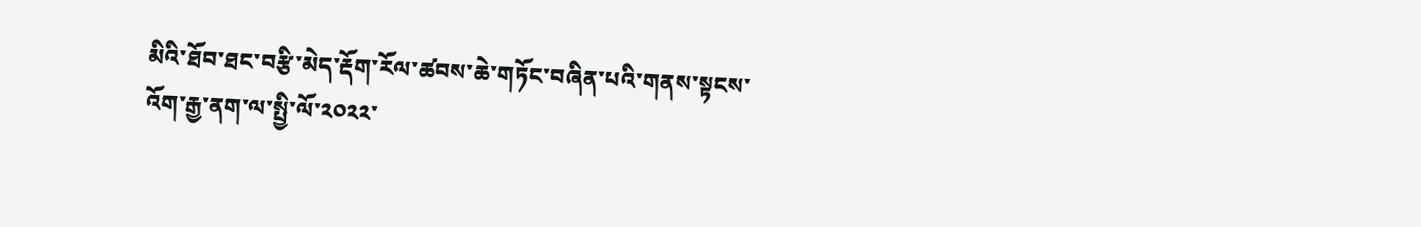མིའི་ཐོབ་ཐང་བརྩི་མེད་རྡོག་རོལ་ཚབས་ཆེ་གཏོང་བཞིན་པའི་གནས་སྟངས་འོག་རྒྱ་ནག་ལ་སྤྱི་ལོ་༢༠༢༢་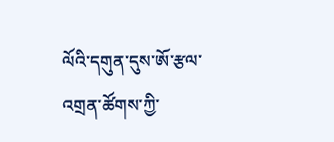ལོའི་དགུན་དུས་ཨོ་རྩལ་འགྲན་ཚོགས་ཀྱི་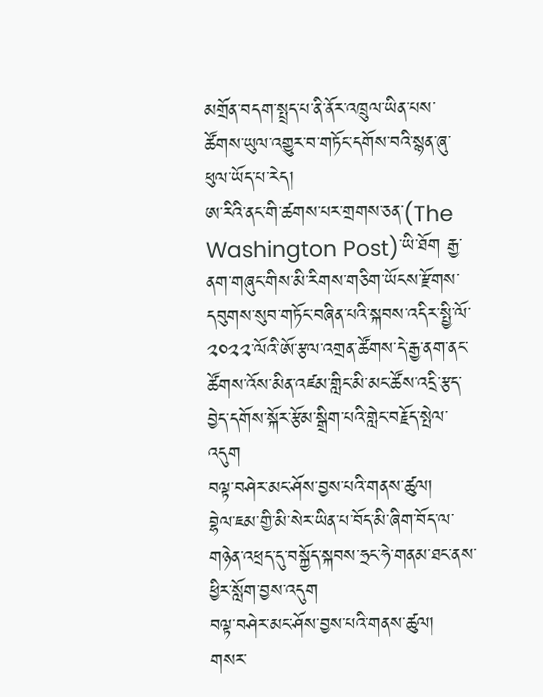མགྲོན་བདག་སྤྲད་པ་ནི་ནོར་འཁྲུལ་ཡིན་པས་ཚོགས་ཡུལ་འགྱུར་བ་གཏོང་དགོས་བའི་སྙན་ཞུ་ཕུལ་ཡོད་པ་རེད།
ཨ་རིའི་ནང་གི་ཚགས་པར་གྲགས་ཅན་(The Washington Post)་ཡི་ཐོག རྒྱ་ནག་གཞུང་གིས་མི་རིགས་གཅིག་ཡོངས་རྫོགས་དབུགས་སུབ་གཏོང་བཞིན་པའི་སྐབས་འདིར་སྤྱི་ལོ་༢༠༢༢་ལོའི་ཨོ་རྩལ་འགྲན་ཚོགས་དེ་རྒྱ་ནག་ནང་ཚོགས་འོས་མིན་འཛམ་གླིང་མི་མང་ཚོས་འདྲི་རྩད་བྱེད་དགོས་སྐོར་རྩོམ་སྒྲིག་པའི་གླེང་བརྗོད་སྤེལ་འདུག
བལྟ་བཤེར་མང་ཤོས་བྱས་པའི་གནས་ཚུལ།
བྷེལ་ཇམ་གྱི་མི་སེར་ཡིན་པ་བོད་མི་ཞིག་བོད་ལ་གཉེན་འཕྲད་དུ་བསྐྱོད་སྐབས་ཧྲང་ཧེ་གནམ་ཐང་ནས་ཕྱིར་སློག་བྱས་འདུག
བལྟ་བཤེར་མང་ཤོས་བྱས་པའི་གནས་ཚུལ།
གསར་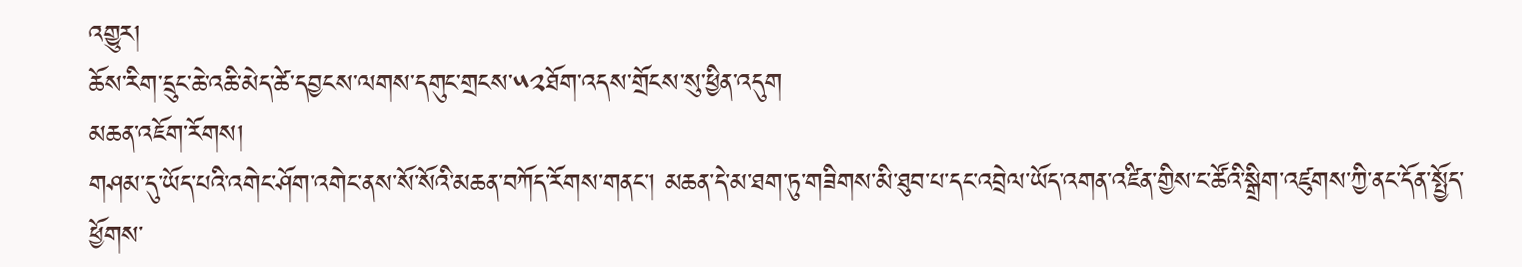འགྱུར།
ཆོས་རིག་དྲུང་ཆེ་འཆི་མེད་ཚེ་དབྱངས་ལགས་དགུང་གྲངས་༥༢ཐོག་འདས་གྲོངས་སུ་ཕྱིན་འདུག
མཆན་འཇོག་རོགས།
གཤམ་དུ་ཡོད་པའི་འགེང་ཤོག་འགེང་ནས་སོ་སོའི་མཆན་བཀོད་རོགས་གནང་། མཆན་དེ་མ་ཐག་ཏུ་གཟིགས་མི་ཐུབ་པ་དང་འབྲེལ་ཡོད་འགན་འཛིན་གྱིས་ང་ཚོའི་སྒྲིག་འཛུགས་ཀྱི་ནང་དོན་སྤྱོད་ཕྱོགས་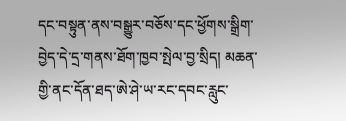དང་བསྟུན་ནས་བསྒྱུར་བཅོས་དང་ཕྱོགས་སྒྲིག་བྱེད་དེ་དྲ་གནས་ཐོག་ཁྱབ་སྤེལ་བྱ་སྲིད། མཆན་གྱི་ནང་དོན་ཐད་ཨེ་ཤེ་ཡ་རང་དབང་རླུང་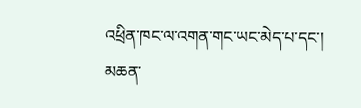འཕྲིན་ཁང་ལ་འགན་གང་ཡང་མེད་པ་དང་། མཆན་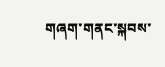གཞག་གནང་སྐབས་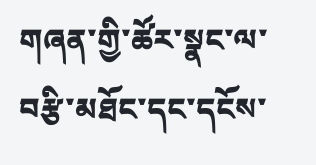གཞན་གྱི་ཚོར་སྣང་ལ་བརྩི་མཐོང་དང་དངོས་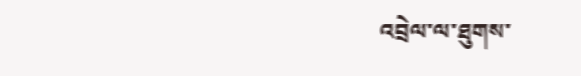འབྲེལ་ལ་ཐུགས་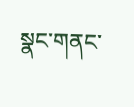སྣང་གནང་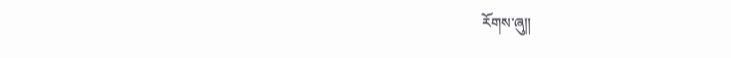རོགས་ཞུ༎